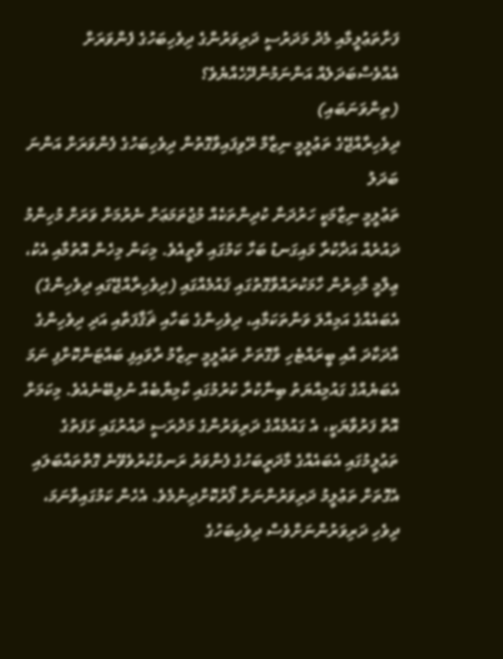ފަށާތަޢުލީމާއި މެދު މަދަރުސީ ދަރިވަރުންގެ ދިވެހިބަހުގެ ފެންވަރަށް އެއްވެސްބަދަލެއް އަންނަމުންދޭހެއްޔެވެ؟
(ތިންވަނަބައި)
ދިވެހިރާއްޖޭގެ ތަޢުލީމީ ނިޒާމް ރޭވިފައިވާގޮތުން ދިވެހިބަހުގެ ފެންވަރަށް އަންނަ ބަދަލު
ތަޢުލީމީ ނިޒާމަކީ ހަރުދަނާ ކުދިންތަކެއް މުޖުތަމަޢަށް ނެރުމަށް ވަރަށް މުހިންމު ދައުރެއް އަދާކުރާ މައިގަނޑު ބަހާ ކަމުގައި ވާތީއެވެ. މިކަން މިހެން އޮތުމާއި އެކު، ޢިލްމީ މާހިރުން ހާމަކުރައްވާގޮތުގައި ޤައުމެއްގައި (ދިވެހިރާއްޖޭގައި ދިވެހިންގެ) އެބައެއްގެ އަމިއްލަ ވަންތަކަމާއި، ދިވެހިންގެ ބަހާއި ޘަޤާފަތާއި އަދި ދިވެހިންގެ އާދަކާދަ އާއި ބީރައްޓެހި ވާގޮތަށް ތަޢުލީމީ ނިޒާމު ރާވައިފި ބައްޓަންކޮށްފި ނަމަ އެބަޔެއްގެ ގައުމިއްޔަތު ބިނާކުރާ ކުރުމުގައި ކާމިޔާބެއް ނުލިބޭނެއެވެ. މިކަމަށް އޮތް ފަރުވާޔަކީ، އެ ގައުމެއްގެ ދަރިވަރުންގެ މަދުރަސީ ދައުރުގައި ޅަފަތުގެ ތަޢުލީމުގައި އެބައެއްގެ މާދަރީބަހުގެ ފެންވަރު ރަނޅުކުރުވެވޭނެ ގޮތްތައްބަލައި އެގޮތަށް ތަޢުލީމު ދަރިވަރުންނަށް ފޯރުކޮށްދިނުމެވެ. އެހެން ކަމުގައިވާނަމަ، ދިވެހި ދަރިވަރުންނަށްވެސް ދިވެހިބަހުގެ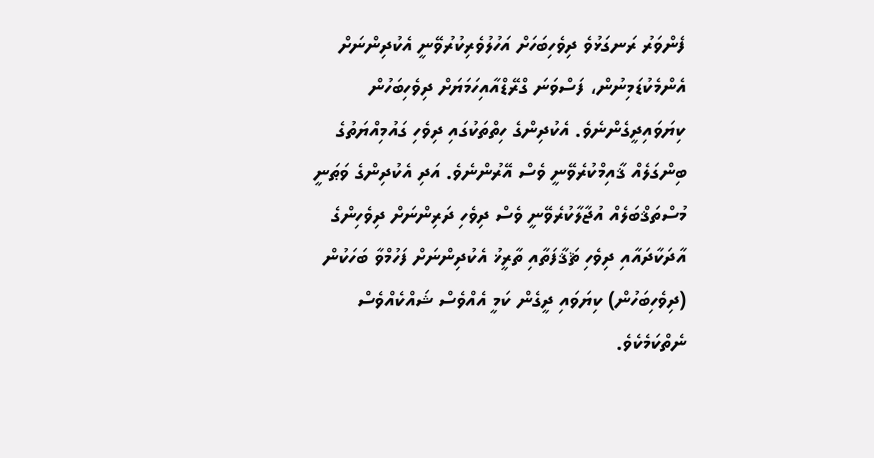ފެންވަރު ރަނގަޅުވެ ދިވެހިބަހަށް އަހުލުވެރިކުރުވޭނީ އެކުދިންނަށް އެންމެކުޑަމިނުން، ފަސްވަނަ ގްރޭޑްއާއިހަމަޔަށް ދިވެހިބަހުން ކިޔަވައިދީގެންނެވެ. އެކުދިންގެ ހިތްތަކުގައި ދިވެހި ގައުމިއްޔަތުގެ ބިންގަލެއް ޤާއިމްކުރެވޭނީ ވެސް އޭރުންނެވެ. އަދި އެކުދިންގެ ވަޠަނީ މުސްތަޤްބަލެއް އުޖާލާކުރެވޭނީ ވެސް ދިވެހި ދަރިންނަށް ދިވެހިންގެ އާދަކާދައާއި ދިވެހި ޘަޤާފަތާއި ތާރީޚު އެކުދިންނަށް ފަހުމްވާ ބަހަކުން (ދިވެހިބަހުން) ކިޔަވައި ދީގެން ކަމީ އެއްވެސް ޝައްކެއްވެސް ނެތްކަމެކެވެ.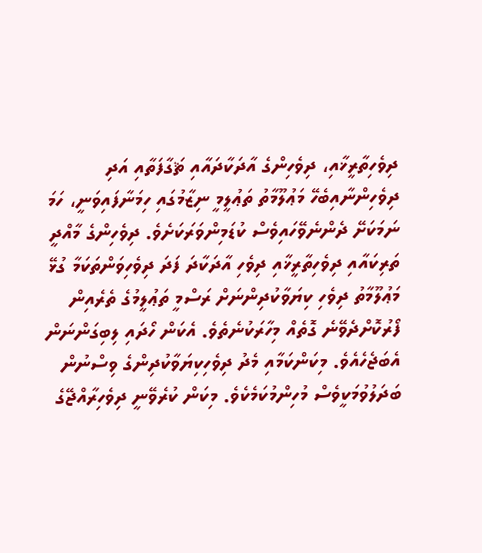ދިވެހިތާރީޚާއި، ދިވެހިންގެ އާދަކާދައާއި ޘަގާފަތާއި އަދި ދިވެހިންނާއިބެހޭ މަޢުލޫމާތު ތަޢުލީމީ ނިޒާމުގައި ހިމަނާފައިވަނީ، ހަމަ ނަމަކަށޭ ދެންނެވޭހައިވެސް ކުޑަމިންވަރަކަށެވެ. ދިވެހިންގެ މާއްދީ ތަރިކައާއި ދިވެހިތާރީޚާއި ދިވެހި އާދަކާދަ ފަދަ ދިވެހިވަންތަކަމާ ގުޅޭ މަޢުލޫމާތު ދިވެހި ކިޔަވާކުދިންނަށް ރަސްމީ ތަޢުލީމުގެ ތެރެއިން ފޯރުކޮށްދެވޭނެ ގޮތެއް މިހާރަކުނެތެވެ. އެކަން ހޯދައި ލިބިގަންނަން އެބަޖެހެއެވެ. މިކަންކަމާއި މެދު ދިވެހިކިޔަވާކުދިންގެ ވިސްނުން ބަދަލުވުމަކީވެސް މުހިންމުކަމެކެވެ. މިކަން ކުރެވޭނީ ދިވެހިރާއްޖޭގެ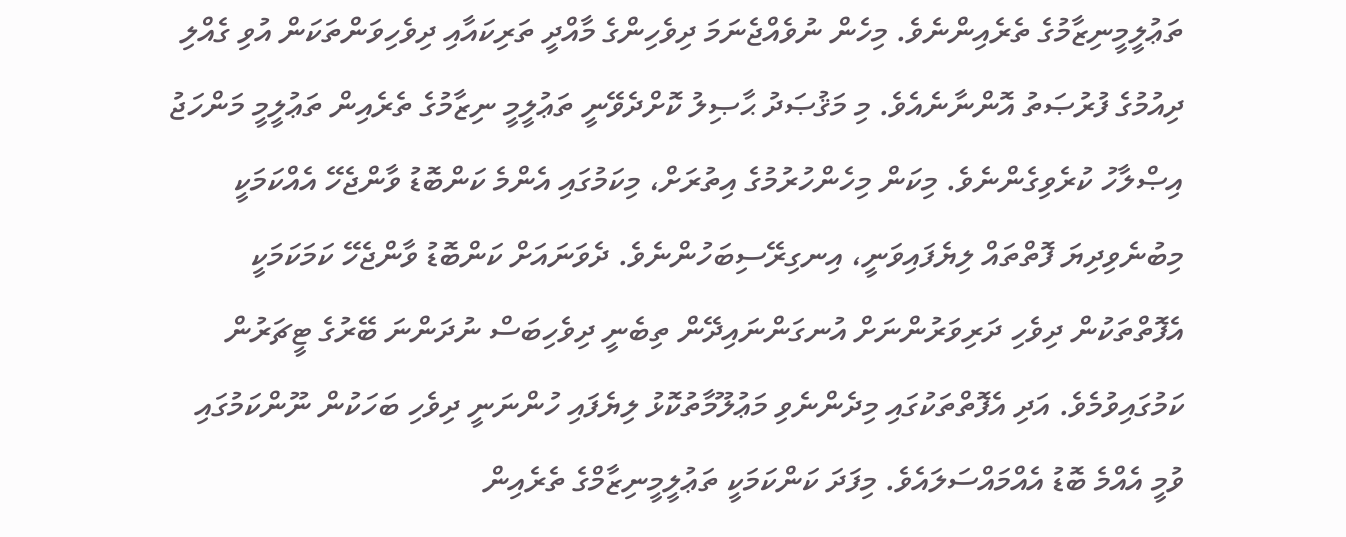ތަޢުލީމީނިޒާމުގެ ތެރެއިންނެވެ. މިހެން ނުވެއްޖެނަމަ ދިވެހިންގެ މާއްދީ ތަރިކައާއި ދިވެހިވަންތަކަން އުވި ގެއްލި ދިއުމުގެ ފުރުޞަތު އޮންނާނެއެވެ. މި މަޤުޞަދު ޙާޞިލު ކޮށްދެވޭނީ ތަޢުލީމީ ނިޒާމުގެ ތެރެއިން ތަޢުލީމީ މަންހަޖު އިޞްލާހު ކުރެވިގެންނެވެ. މިކަން މިހެންހުރުމުގެ އިތުރަށް، މިކަމުގައި އެންމެ ކަންބޮޑު ވާންޖެހޭ އެއްކަމަކީ މިބުނެވިދިޔަ ފޮތްތައް ލިޔެފައިވަނީ، އިނގިރޭސިބަހުންނެވެ. ދެވަނައަށް ކަންބޮޑު ވާންޖެހޭ ކަމަކަމަކީ އެފޮތްތަކުން ދިވެހި ދަރިވަރުންނަށް އުނގަންނައިދޭން ތިބެނީ ދިވެހިބަސް ނުދަންނަ ބޭރުގެ ޓީޗަރުން ކަމުގައިވުމެވެ. އަދި އެފޮތްތަކުގައި މިދެންނެވި މަޢުލޫމާތުކޮޅު ލިޔެފައި ހުންނަނީ ދިވެހި ބަހަކުން ނޫންކަމުގައި ވުމީ އެއްމެ ބޮޑު އެއްމައްސަލައެވެ. މިފަދަ ކަންކަމަކީ ތަޢުލީމީނިޒާމްގެ ތެރެއިން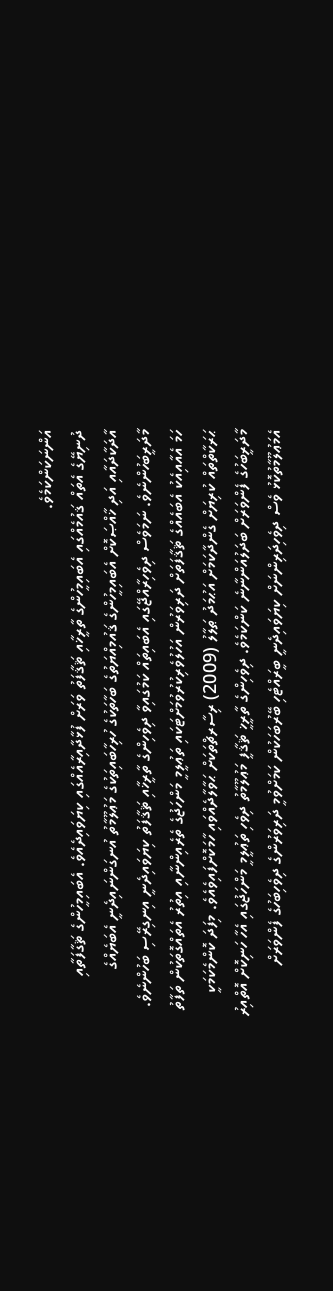އަންނަކަންކަމެވެ.
ދުނިޔޭގެ އެތައް ޤައުމެއްގައި އެބައިމީހުންގެ ތާރީޚާއި ޘަޤާފަތު ވަރަށް ފުޅާދާއިރާއެއްގައި ކިޔަވައިދެއެވެ. އެބައިމީހުންގެ ޘަގާފަތާއި އާދަކާދައާއި އަދި ޚާއްޞަކޮށް އެބައިމީހުންގެ ޤައުމިއްޔަތުގެ ބަހާތަކުގެ ހުރިހާބައިތަކުގެ މަޢުލޫމާތު އުނގަންނައިދެނީ އެބަޔެއްގެ މާދަރީބަހުންނެވެ. ނަމަވެސް ދިވެހިރާއްޖޭގައި އެބައިތައް ކަމުގައިވާ ދިވެހިންގެ ތާރީޚާއި ޘަޤާފަތު ކިޔަވައިދެނީ އިނގިރޭސި ބަހުންނެވެ. ހަމަ އެއާއިއެކު އެބައެއްގެ ޘަޤާފަތަށް ދަރިވަރުން އަހުލުވެރިކުރުވުމަށްޓަކައި ތަޢުލީމީ މަންހަޖުގެ ތެރެއިންނާއި އިތުރު އެތައްގޮތަކުން ތަފާތު ޙަރަކާތްތައް ކުރިޔަށް ގެންދާކަމަށް އަޙުމަދު ޠަލާލު (2009) ރިސާރޗްތަކަށް ޙަވާލާދެއްވައި ހާމަކޮށްފައިވެއެވެ. މިފަދަ ކޮންމެކަމަކީ މާދަރީބަހުގެ ފެންވަރަށް ބަދަލުއަންނާނެ ކަންކަމެވެ. ދިވެހިންގެ ތާރީޚީ ޘަޤާފީ މަޢުލޫމާތު ދިވެހި ތަޢުލީމީ މަންހަޖުގައި އެހާ ހަނިކޮށް އޮތްއިރު އެމަޢުލޫމާތުކޮޅު ވެސް ދިވެހިދަރިންނަށް ކިޔަވައިދެނީ ބީރައްޓެހި ބޭރުބަހަކުން ކަމަށްވުމީ ދަރިވަރުންގެ ދިވެހިބަހުގެ ފެންވަރަށް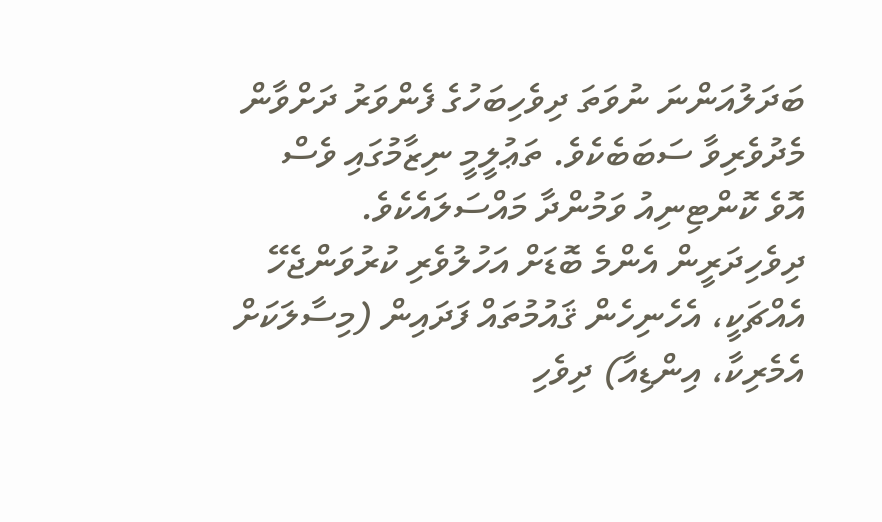ބަދަލުއަންނަ ނުވަތަ ދިވެހިބަހުގެ ފެންވަރު ދަށްވާން މެދުވެރިވާ ސަބަބެކެވެ. ތަޢުލީމީ ނިޒާމުގައި ވެސް އޮވެ ކޮންޓިނިއު ވަމުންދާ މައްސަލައެކެވެ. ދިވެހިދަރީން އެންމެ ބޮޑަށް އަހުލުވެރި ކުރުވަންޖެހޭ އެއްޗަކީ، އެހެނިހެން ޤައުމުތައް ފަދައިން (މިސާލަކަށް އެމެރިކާ، އިންޑިއާ) ދިވެހި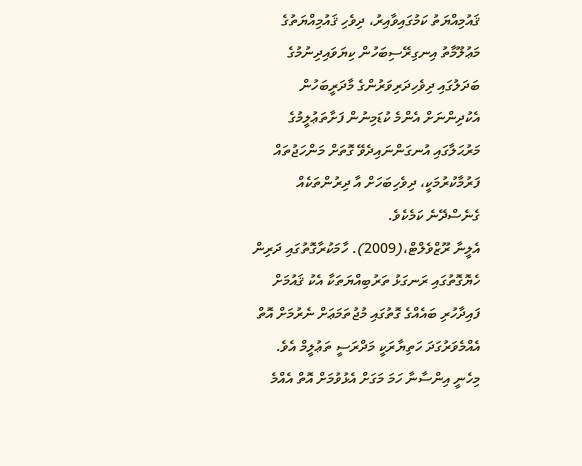ޤައުމިއްޔަތު ކަމުގައިވާއިރު، ދިވެހި ޤައުމިއްޔަތުގެ މަޢުލޫމާތު އިނގިރޭސިބަހުން ކިޔަވައިދިނުމުގެ ބަދަލުގައި ދިވެހިދަރިވަރުންގެ މާދަރީބަހުން އެކުދިންނަށް އެންމެ ކުޑަމިނުން ފަށާތަޢުލީމުގެ މަރުޙަލާގައި އުނގަންނައިދެވޭ ގޮތަށް މަންހަޖުތައް ފަރުމާކުރުމަކީ، ދިވެހިބަހަށް އާ ދިރުންތަކެއް ގެނެސްދޭނެ ކަމެކެވެ.
އެލީނާ ރޫޒްވެލްޓް،(2009). ހާމަކުރާގޮތުގައި ދަރިން ހެޔޮގޮތުގައި ރަނގަޅު ތަރުބިއްޔަތަކާ އެކު ޤައުމަށް ފައިދާހުރި ބައެއްގެ ގޮތުގައި މުޖުތަމަޢަށް ނެރުމަށް އޮތް އެއްމެވަރުގަދަ ހަތިޔާރަކީ މަދްރަސީ ތަޢުލީމް އެވެ. މިހެނީ އިންސާނާ ހަމަ މަގަށް އެޅުވުމަށް އޮތް އެއްމެ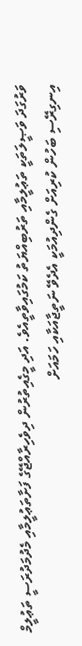ވަރުގަދަ ވަޞީލަތަކީ ތަޢުލީމާއި ތަރުބިއްޔަތު ކަމުގައިވާތީއެވެ. އަދި މީގެއިތުރުން ދިވެހިރާއްޖޭގެ ފަށާތަޢުލީމާއި މެދުމަދުރަސީ ތަޢުލީމް އިނގިރޭސި ބަހުން ކުރިއަށް ގެންދިއުމަކީ އެދެވޭ ނަތީޖާއަކާއި ހަމައަށް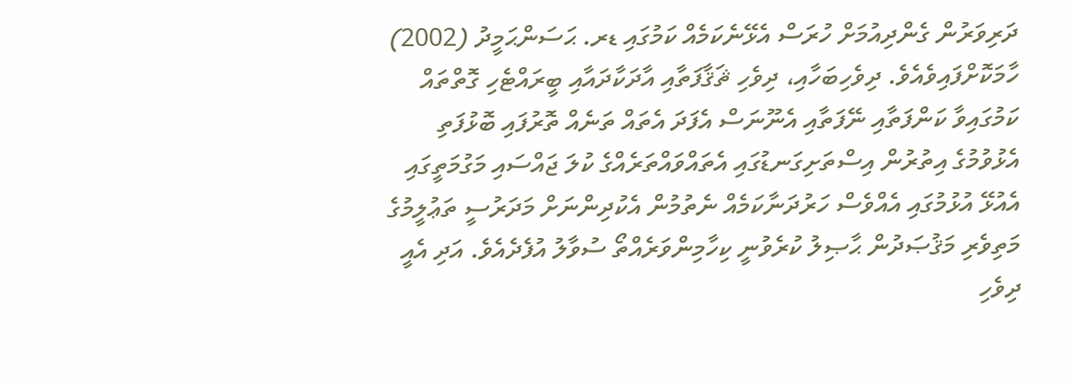ދަރިވަރުން ގެންދިއުމަށް ހުރަސް އެޅޭނެކަމެއް ކަމުގައި ޑރ. ޙަސަންޙަމީދު (2002) ހާމަކޮށްފައިވެއެވެ. ދިވެހިބަހާއި، ދިވެހި ޘަޤާފަތާއި އާދަކާދައާއި ބީރައްޓެހި ގޮތްތައް ކަމުގައިވާ ކަންފަތާއި ނޭފަތާއި އެނޫނަސް އެފަދަ އެތައް ތަނެއް ތޮރުފައި ބޮޅުފަތި އެޅުވުމުގެ އިތުރުން އިސްތަށިގަނޑުގައި އެތައްވައްތަރެއްގެ ކުލަ ޖައްސައި މަގުމަތީގައި އެއުޅޭ އުޅުމުގައި އެއްވެސް ހަރުދަނާކަމެއް ނެތުމުން އެކުދިންނަށް މަދަރުސީ ތަޢުލީމުގެ މަތިވެރި މަޤުޞަދުން ޙާޞިލު ކުރެވުނީ ކިހާމިންވަރެއްތޯ ސުވާލު އުފެދެއެވެ. އަދި އެއީ ދިވެހި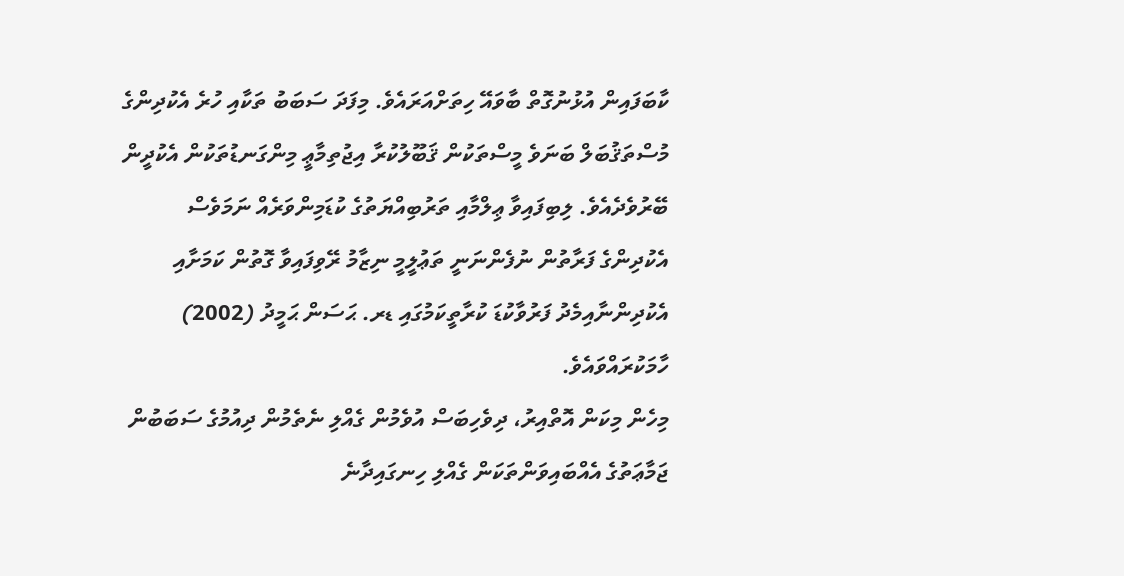ކާބަފައިން އުޅުނުގޮތް ބާވައޭ ހިތަށްއަރައެވެ. މިފަދަ ސަބަބު ތަކާއި ހުރެ އެކުދިންގެ މުސްތަޤުބަލް ބަނަވެ މީސްތަކުން ޤަބޫލުކުރާ އިޖުތިމާޢީ މިންގަނޑުތަކުން އެކުދީން ބޭރުވެދެއެވެ. ލިބިފައިވާ ޢިލްމާއި ތަރުބިއްޔަތުގެ ކުޑަމިންވަރެއް ނަމަވެސް އެކުދިންގެ ފަރާތުން ނުފެންނަނީ ތަޢުލީމީ ނިޒާމު ރޭވިފައިވާ ގޮތުން ކަމަށާއި އެކުދިންނާއިމެދު ފަރުވާކުޑަ ކުރާތީކަމުގައި ޑރ. ޙަސަން ޙަމީދު (2002) ހާމަކުރައްވައެވެ.
މިހެން މިކަން އޮތްއިރު، ދިވެހިބަސް އުވެމުން ގެއްލި ނެތެމުން ދިއުމުގެ ސަބަބުން ޖަމާޢަތުގެ އެއްބައިވަންތަކަން ގެއްލި ހިނގައިދާނެ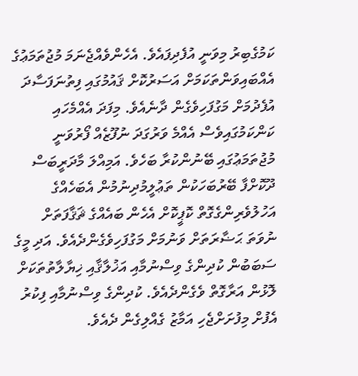ކަމުގެބިރު މިވަނީ އުފެދިފައެވެ. އެހެންވެއްޖެނަމަ މުޖުތަމަޢުގެ އެއްބައިވަންތަކަމަށް އަސަރުކޮށް ޤައުމުގައި ފިތުނަފަސާދަ އުފެދުމަށް މަގުފަހިވެގެން ދާނެއެވެ. މިފަދަ އެއްމެހައި ކަންކަމުގައިވެސް އެއްމެ ވަރުގަދަ ނުފޫޒެއް ފޯރުވަނީ މުޖުތަމަޢުގައި ބޭނުންކުރާ ބަހެވެ. އަމިއްލަ މާދަރީބަސް ދޫކޮށްފާ ބޭރުބަހަކުން ތަޢުލީމުދިނުމުން އެބަހެއްގެ އަހުލުވެރިންގެގޮތް ކޮޕީކޮށް އެހެން ބައެއްގެ ޘަޤާފަތަށް ނުވަތަ ޙަޟާރަތަށް ވަނުމަށް މަގުފަހިވެގެންދެއެވެ. އަދި މީގެ ސަބަބުން ކުދިންގެ ވިސްނުމާއި އަޚުލާޤާއި ޚިޔާލާތުތަކަށް ލޮޅުން އަރާގޮތް ވެގެންދެއެވެ. ކުދިންގެ ވިސްނުމާއި ފިކުރު އެފުށް މިފުށަށްޖެހި އަމާޒު ގެއްލިގެން ދެއެވެ.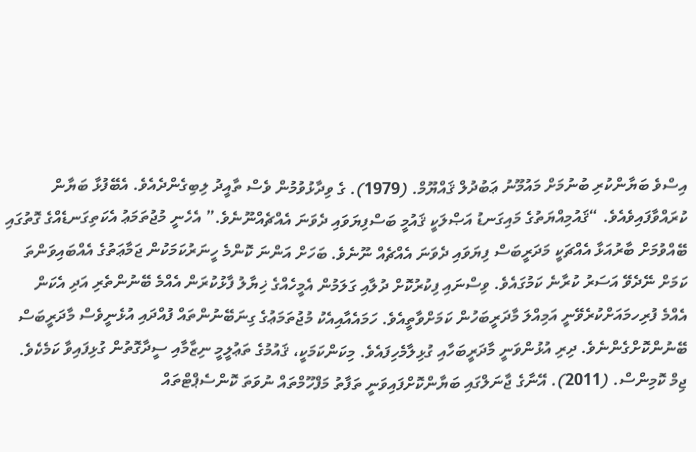އިސްވެ ބަޔާންކުރި ބުނުމަށް މައުމޫނު ޢަބުދުލް ޤައްޔޫމް. (1979). ގެ ވިދާޅުވުމުން ވެސް ތާއީދު ލިބިގެންދެއެވެ. އެބޭފުޅާ ބަޔާން ކުރައްވާފައިވެއެވެ. “ޤައުމިއްޔަތުގެ މައިގަނޑު އަޞްލަކީ ޤައުމީ ބަސްފިޔަވައި ދެވަނަ އެއްޗެއްނޫނެވެ.” އެހެނީ މުޖުތަމަޢު އެކަތިގަނޑެއްގެ ގޮތުގައި ބޭއްވުމަށް ބާރުއަޅާ އެއްޗަކީ މަދަރީބަސް ފިޔަވައި ދެވަނަ އެއްޗެއް ނޫނެވެ. ބަހަށް އަންނަ ކޮންމެ ހީނަރުކަމަކުން ޖަމާޢަތުގެ އެއްބައިވަންތަ ކަމަށް ނޭދެވޭ އަސަރު ކުރާނެ ކަމުގައެވެ. ވިސްނައި ފިކުރުކޮށް ދުލާއި ގަލަމުން އެމީހެއްގެ ޚިޔާލު ފާޅުކުރަން އެއްމެ ބޭނުންތެރި އަދި އެކަން އެއްމެ ފުރިހމައަށްކުރެވޭނީ އަމިއްލަ މާދަރީބަހުން ކަމަށްވާތީއެވެ. ހަމައެއާއިއެކު މުޖުތަމަޢުގެ ގިނަބޭނުންތައް ފުއްދައި އުޅެނީވެސް މާދަރީބަސް ބޭނުންކޮށްގެންނެވެ. ދިރި އުޅުންވަނީ މާދަރީބަހާއި ގުޅިލާމެހިފައެވެ. މިކަންކަމަކީ، ޤައުމުގެ ތަޢުލީމީ ނިޒާމާއި ސީދާގޮތުން ގުޅިފައިވާ ކަމެކެވެ.
ޖިމް ކޮމިންސް. (2011). އޭނާގެ ޖާނަލްގައި ބަޔާންކޮށްފައިވަނީ ތަފާތު މަފްހޫމްތައް ނުވަތަ ކޮންސެޕްޓްތައް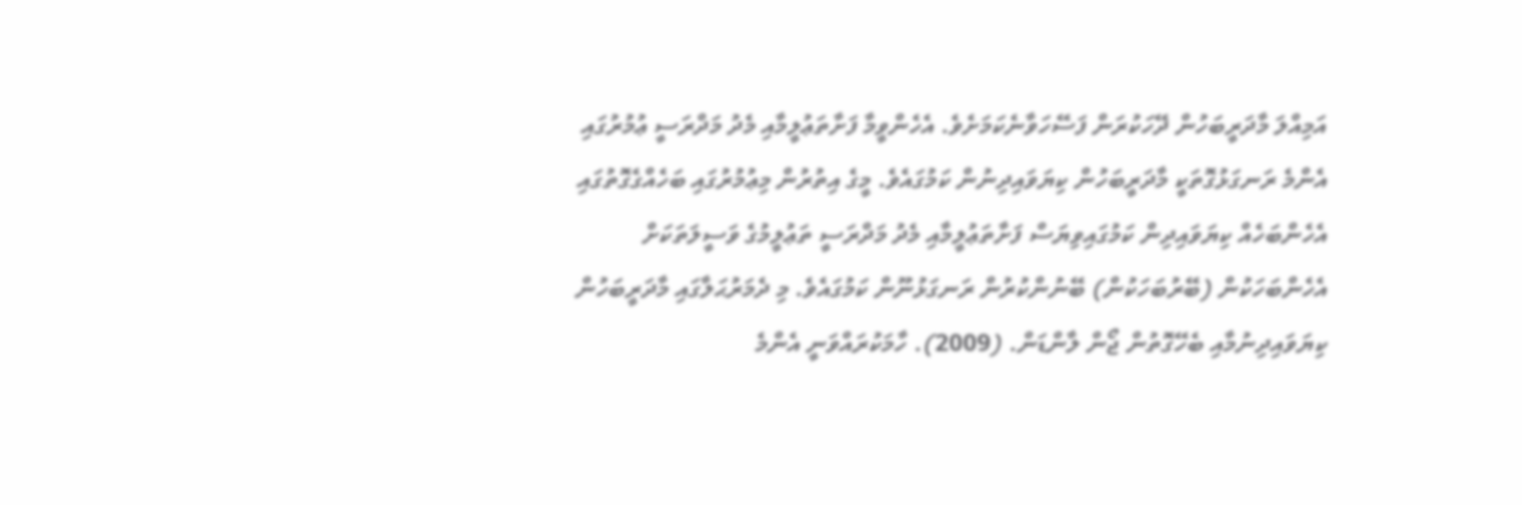އަމިއްލަ މާދަރީބަހުން ދޭހަކުރަން ފަސޭހަވާނެކަމަށެވެ. އެހެންވީމާ ފަށާތަޢުލީމާއި މެދު މަދްރަސީ ޢުމުރުގައި އެންމެ ރަނގަޅުގޮތަކީ މާދަރީބަހުން ކިޔަވައިދިނުން ކަމުގައެވެ. މީގެ އިތުރުން މިޢުމުރުގައި ބަހެއްގެގޮތުގައި އެހެންބަހެއް ކިޔަވައިދިން ކަމުގައިވިޔަސް ފަށާތަޢުލީމާއި މެދު މަދްރަސީ ތަޢުލީމުގެ ވަސީލަތަކަށް އެހެންބަހަކުން (ބޭރުބަހަކުން) ބޭނުންކުރުން ރަނގަޅުނޫން ކަމުގައެވެ. މި ދެމަރުޙަލާގައި މާދަރީބަހުން ކިޔަވައިދިނުމާއި ބެހޭގޮތުން ޖޯން ލާންޑަން. (2009). ހާމަކުރައްވަނީ އެންމެ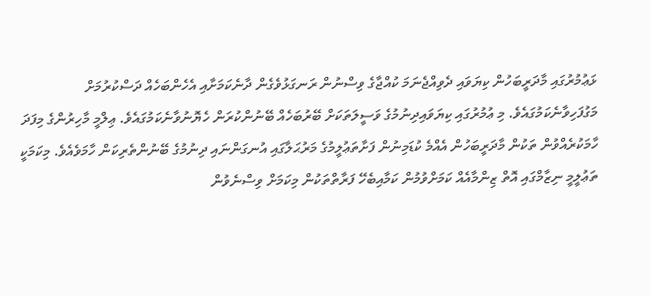ޅަޢުމުރުގައި މާދަރީބަހުން ކިޔަވައި ދެވިއްޖެނަމަ ކުއްޖާގެ ވިސްނުން ރަނގަޅުވެގެން ދާނެކަމަށާއި އެހެންބަހެއް ދަސްކުރުމަށް މަގުފަހިވާނެކަމުގައެވެ. މި ޢުމުރުގައި ކިޔަވައިދިނުމުގެ ވަސީލަތަކަށް ބޭރުބަހެއް ބޭނުންކުރަން ހެޔޮނުވާނެކަމުގައެވެ. ޢިލްމީ މާހިރުންގެ މިފަދަ ހާމަކުރެއްވުން ތަކުން މާދަރީބަހުން އެއްމެ ކުޑަމިނުން ފަށާތަޢުލީމުގެ މަރުޙަލާގައި އުނގަންނައި ދިނުމުގެ ބޭނުންތެރިކަން ހާމަވެއެވެ. މިކަމަކީ ތަޢުލީމީ ނިޒާމްގައި އޮތް ޒިންމާއެއް ކަމަށްވުމުން ކަމާއިބެހޭ ފަރާތްތަކުން މިކަމަށް ވިސްނެވުން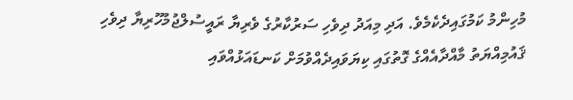މުހިންމު ކަމުގައިދެކެމެވެ. އަދި މިއަދު ދިވެހި ސަރުކާރުގެ ވެރިޔާ ރައީސުލްޖުމުހޫރިޔާ ދިވެހި ޤައުމިއްޔަތު މާއްދާއެއްގެ ގޮތުގައި ކިޔަވައިދެއްވުމަށް ކަނޑައަޅުއްވައި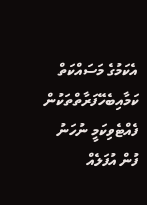އެކަމުގެ މަސައްކަތް ކަމާއިބެހޭފަރާތްތަކުން ފެއްޓެވިކަމީ ނުހަނު ފުން އުފަލެއް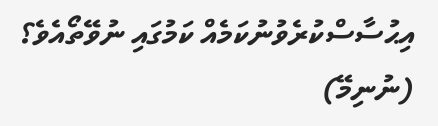އިޙުސާސްކުރެވުނުކަމެއް ކަމުގައި ނުވޭތޯއެވެ؟
(ނުނިމޭ)